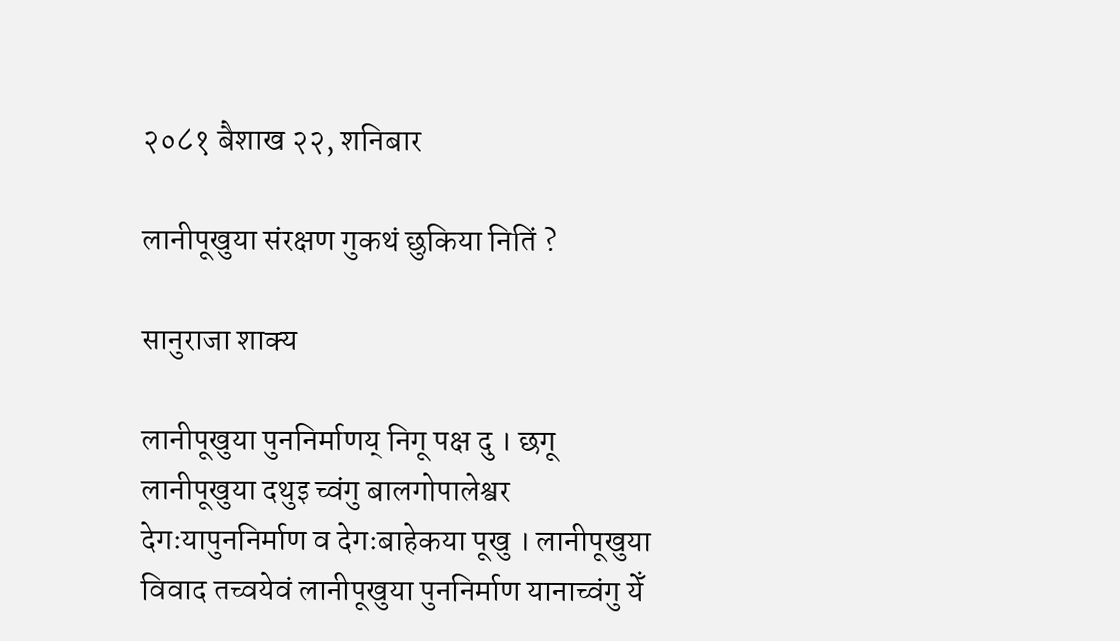२०८१ बैशाख २२, शनिबार

लानीपूखुया संरक्षण गुकथं छुकिया नितिं ?

सानुराजा शाक्य

लानीपूखुया पुननिर्माणय् निगू पक्ष दु । छगू लानीपूखुया दथुइ च्वंगु बालगोपालेश्वर देगःयापुननिर्माण व देगःबाहेकया पूखु । लानीपूखुया विवाद तच्वयेवं लानीपूखुया पुननिर्माण यानाच्वंगु येँ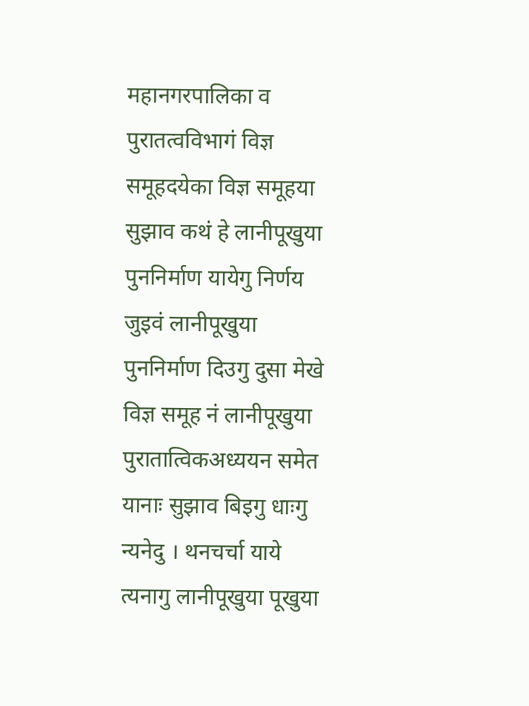महानगरपालिका व पुरातत्वविभागं विज्ञ समूहदयेका विज्ञ समूहया सुझाव कथं हे लानीपूखुया पुननिर्माण यायेगु निर्णय जुइवं लानीपूखुया पुननिर्माण दिउगु दुसा मेखे विज्ञ समूह नं लानीपूखुया पुरातात्विकअध्ययन समेत यानाः सुझाव बिइगु धाःगु न्यनेदु । थनचर्चा याये त्यनागु लानीपूखुया पूखुया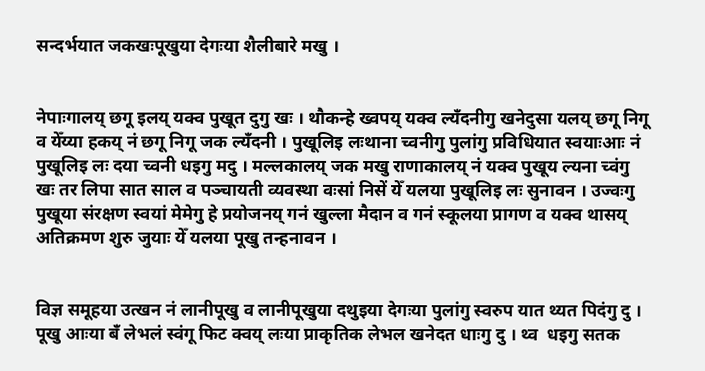सन्दर्भयात जकखःपूखुया देगःया शैलीबारे मखु ।


नेपाःगालय् छगू इलय् यक्व पुखूत दुगु खः । थौकन्हे ख्वपय् यक्व ल्यँदनीगु खनेदुसा यलय् छगू निगू व येँय्या हकय् नं छगू निगू जक ल्यँदनी । पुखूलिइ लःथाना च्वनीगु पुलांगु प्रविधियात स्वयाःआः नं पुखूलिइ लः दया च्वनी धइगु मदु । मल्लकालय् जक मखु राणाकालय् नं यक्व पुखूय ल्यना च्वंगु खः तर लिपा सात साल व पञ्चायती व्यवस्था वःसां निसें येँ यलया पुखूलिइ लः सुनावन । उज्वःगु पुखूया संरक्षण स्वयां मेमेगु हे प्रयोजनय् गनं खुल्ला मैदान व गनं स्कूलया प्रागण व यक्व थासय् अतिक्रमण शुरु जुयाः येँ यलया पूखु तन्हनावन ।


विज्ञ समूहया उत्खन नं लानीपूखु व लानीपूखुया दथुइया देगःया पुलांगु स्वरुप यात थ्यत पिदंगु दु । पूखु आःया बँ लेभलं स्वंगू फिट क्वय् लःया प्राकृतिक लेभल खनेदत धाःगु दु । थ्व  धइगु सतक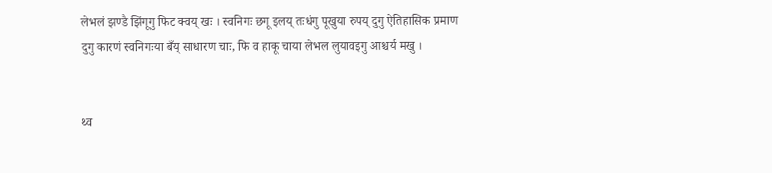लेभलं झण्डै झिंगूगु फिट क्वय् खः । स्वनिगः छगू इलय् तःधंगु पूखुया रुपय् दुगु ऐतिहासिक प्रमाण दुगु कारणं स्वनिगःया बँय् साधारण चाः, फि व हाकू चाया लेभल लुयावइगु आश्चर्य मखु ।


थ्व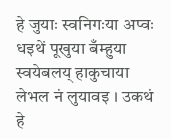हे जुयाः स्वनिगःया अप्वः धइथें पूखुया बँम्हुया स्वयेबलय् हाकुचाया लेभल नं लुयावइ । उकथं हे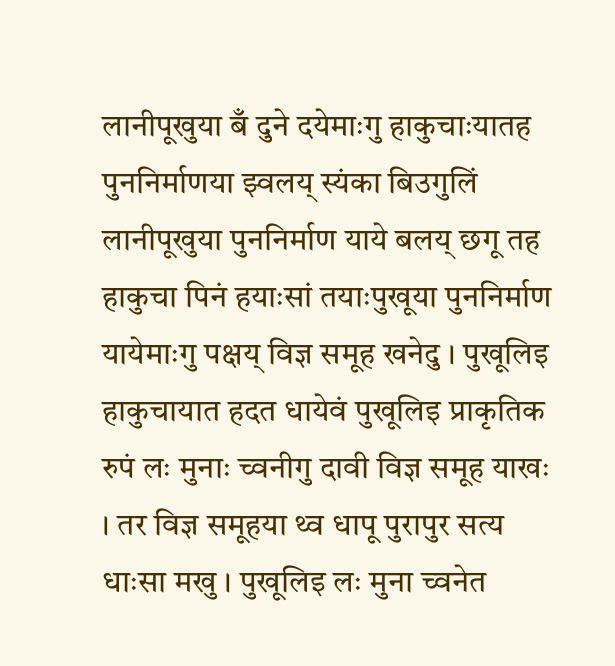लानीपूखुया बँ दुने दयेमाःगु हाकुचाःयातह पुननिर्माणया झ्वलय् स्यंका बिउगुलिं लानीपूखुया पुननिर्माण याये बलय् छगू तह हाकुचा पिनं हयाःसां तयाःपुखूया पुननिर्माण यायेमाःगु पक्षय् विज्ञ समूह खनेदु । पुखूलिइ हाकुचायात हदत धायेवं पुखूलिइ प्राकृतिक रुपं लः मुनाः च्वनीगु दावी विज्ञ समूह याखः । तर विज्ञ समूहया थ्व धापू पुरापुर सत्य धाःसा मखु । पुखूलिइ लः मुना च्वनेत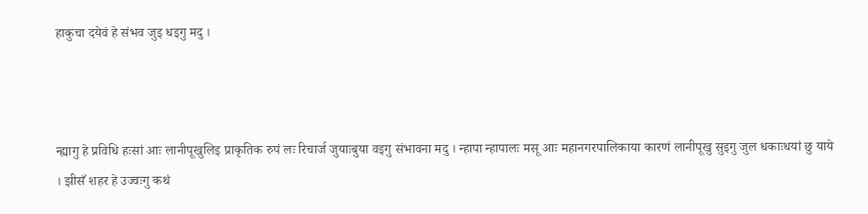हाकुचा दयेवं हे संभव जुइ धइगु मदु ।



न्ह्यागु हे प्रविधि हःसां आः लानीपूखुलिइ प्राकृतिक रुपं लः रिचार्ज जुयाःबुया वइगु संभावना मदु । न्हापा न्हापालः मसू आः महानगरपालिकाया कारणं लानीपूखु सुइगु जुल धकाःधयां छु याये । झीसँ शहर हे उज्वःगु कथं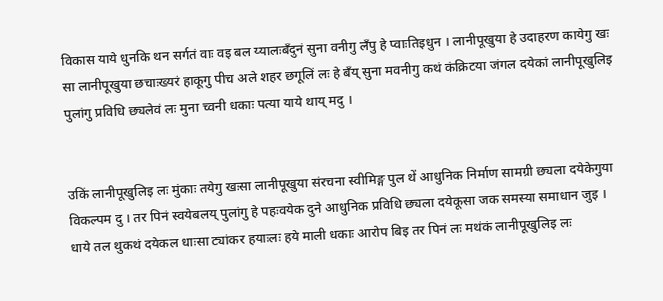विकास याये धुनकि थन सर्गतं वाः वइ बल य्यालःबँदुनं सुना वनीगु लँपु हे प्वाःतिइधुन । लानीपूखुया हे उदाहरण कायेगु खः सा लानीपूखुया छचाःख्यरं हाकूगु पीच अले शहर छगूलिं लः हे बँय् सुना मवनीगु कथं कंक्रिटया जंगल दयेकां लानीपूखुलिइ पुलांगु प्रविधि छ्यलेवं लः मुना च्वनी धकाः पत्या याये थाय् मदु ।


उकिं लानीपूखुलिइ लः मुंकाः तयेगु खःसा लानीपूखुया संरचना स्वीमिङ्ग पुल थें आधुनिक निर्माण सामग्री छ्यला दयेकेगुया विकल्पम दु । तर पिनं स्वयेबलय् पुलांगु हे पहःवयेक दुने आधुनिक प्रविधि छ्यला दयेकूसा जक समस्या समाधान जुइ । धाये तल थुकथं दयेकल धाःसा ट्यांकर हयाःलः हये माली धकाः आरोप बिइ तर पिनं लः मथंकं लानीपूखुलिइ लः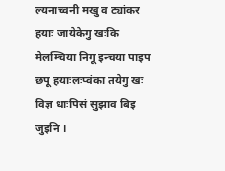ल्यनाच्वनी मखु व ट्यांकर हयाः जायेकेगु खःकि मेलम्चिया निगू इन्चया पाइप छपू हयाःलःप्वंका तयेगु खः विज्ञ धाःपिसं सुझाव बिइ जुइनि ।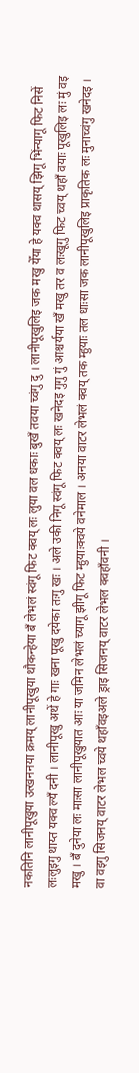नकतिनि लानीपूखुया उत्खननया क्रमय् लानीपूखुया थौकन्हेया बँ लेभलं स्वंगू फिट क्वय् लः लुया वल धकाः बुखँ तवया च्वंगु दु । लानीपूखुलिइ जक मखु येँया हे यक्व थासय् झिगू भिंन्यागू फिट निसें लःलुइगु थाय्त यक्व ल्यँ दनी । लानीपूखु अथें हे गाः खना पूखु दयेका तःगु खः । अले उकी निगू स्वंगू फिट क्वय् लः खनेदइ गुगु गुं आश्चर्यया खँ मखु तर व लःखूगु फिट च्वय् थहाँ वयाः पूखुलिइ लः मुं वइ मखु । बँ दुनेया लः माःसा लानीपूखुयात आः या जमिन लेभलं च्यागू झीगू फिट म्हुयाःक्वये वनेमाल । अनया वाटर लेभलं क्वय् तक म्हुयाः तल धाःसा जक लानीपूखुलिइ प्राकृतिक लः मुनाच्वंगु खनेदइ । वा वइगु सिजनय् वाटर लेभल च्वये थहाँवइअले ड्राइ सिजनय् वाटर लेभल क्वहाँवनी ।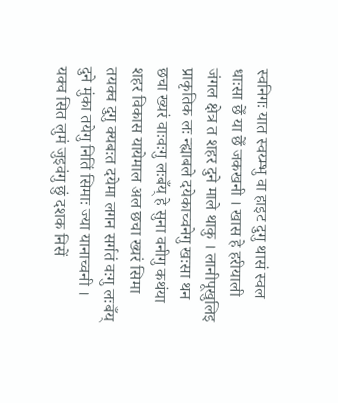स्वनिगः यात स्वय्म्भु वा हाइट दुगु थासं स्वल धाःसा छेँ या छेँ जकखनी । खास हे हरीयाली जंगल क्षेत्र त शहर दुने माले थाकु । लानीपूखुलिइ प्राकृतिक लः न्ह्याबले दयेकाच्वनेगु खःसा थन छचा ख्यरं वाःवःगु लःबँय् हे सुना वनीगु कथंया शहर विकास यायेमाल अल छचा ख्यरं सिमा तयक्व दुगु क्यबःत दयेमा लगन सर्गतं वःगु लःबँय् दुने मुंका तयेगु नितिं सिमाः ज्या यानाच्वनी । यक्व सित लुमं जुइवंगु छुं दशक निसें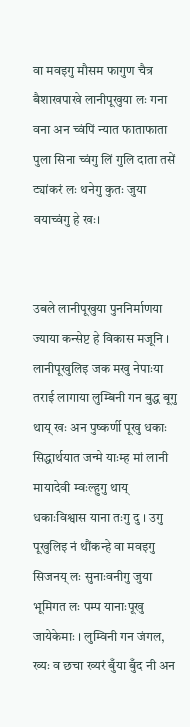वा मवइगु मौसम फागुण चैत्र बैशाखपाखे लानीपूखुया लः गना वना अन च्वंपिं न्यात फाताफाता पुला सिना च्वंगु लिं गुलि दाता तसें ट्यांकरं लः थनेगु कुतः जुया वयाच्वंगु हे खः।


उबले लानीपूखुया पुननिर्माणया ज्याया कन्सेप्ट हे विकास मजूनि । लानीपूखुलिइ जक मखु नेपाःया तराई लागाया लुम्बिनी गन बुद्ध बूगु थाय् खः अन पुष्कर्णी पूखु धकाः सिद्धार्थयात जन्मे याःम्ह मां लानी मायादेवी म्वःल्हुगु थाय् धकाःविश्वास याना तःगु दु । उगु पूखुलिइ नं थौंकन्हे वा मवइगु सिजनय् लः सुनाःवनीगु जुया भूमिगत लः पम्प यानाःपूखु जायेकेमाः । लुम्विनी गन जंगल, ख्यः व छचा ख्यरं बुँया बुँद नी अन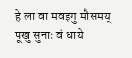हे ला वा मवइगु मौसमय् पूखु सुनाः वं धाये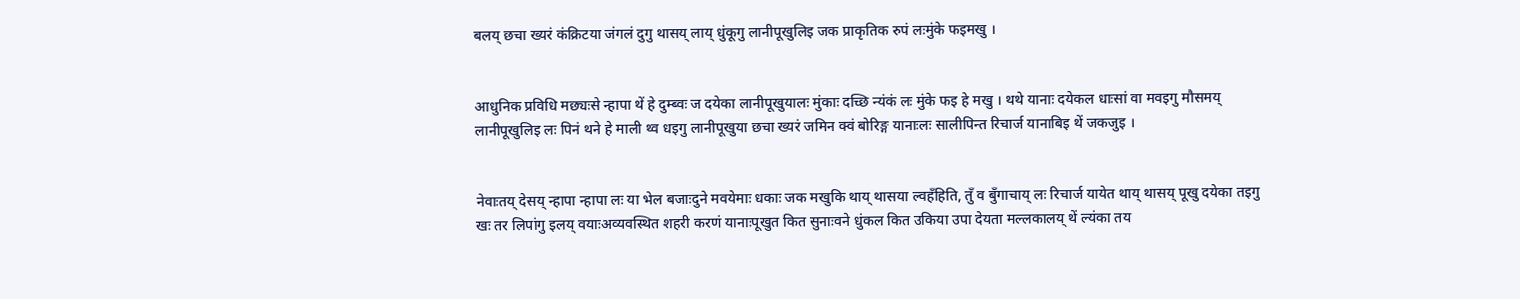बलय् छचा ख्यरं कंक्रिटया जंगलं दुगु थासय् लाय् धुंकूगु लानीपूखुलिइ जक प्राकृतिक रुपं लःमुंके फइमखु ।


आधुनिक प्रविधि मछ्यःसे न्हापा थें हे दुम्ब्वः ज दयेका लानीपूखुयालः मुंकाः दच्छि न्यंकं लः मुंके फइ हे मखु । थथे यानाः दयेकल धाःसां वा मवइगु मौसमय् लानीपूखुलिइ लः पिनं थने हे माली थ्व धइगु लानीपूखुया छचा ख्यरं जमिन क्वं बोरिङ्ग यानाःलः सालीपिन्त रिचार्ज यानाबिइ थें जकजुइ ।


नेवाःतय् देसय् न्हापा न्हापा लः या भेल बजाःदुने मवयेमाः धकाः जक मखुकि थाय् थासया ल्वहँहिति, तुँ व बुँगाचाय् लः रिचार्ज यायेत थाय् थासय् पूखु दयेका तइगु खः तर लिपांगु इलय् वयाःअव्यवस्थित शहरी करणं यानाःपूखुत कित सुनाःवने धुंकल कित उकिया उपा देयता मल्लकालय् थें ल्यंका तय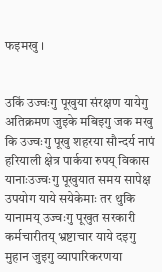फइमखु ।


उकिं उज्वःगु पूखुया संरक्षण यायेगु अतिक्रमण जुइके मबिइगु जक मखु कि उज्वःगु पूखु शहरया सौन्दर्य नापं हरियाली क्षेत्र पार्कया रुपय् विकास यानाःउज्वःगु पूखुयात समय सापेक्ष उपयोग याये सयेकेमाः तर थुकि यानामय् उज्वःगु पूखुत सरकारी कर्मचारीतय् भ्रष्टाचार याये दइगु मुहान जुइगु व्यापारिकरणया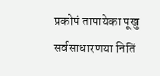प्रकोपं तापायेका पूखु सर्वसाधारणया नितिं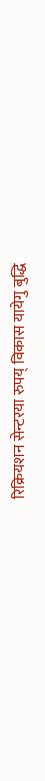रिक्रियशन सेन्टरया रुपय् विकास यायेगु बुद्धि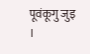पूवंकूगु जुइ ।